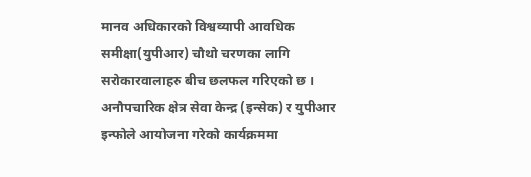मानव अधिकारको विश्वव्यापी आवधिक समीक्षा(युपीआर) चौथो चरणका लागि सरोकारवालाहरु बीच छलफल गरिएको छ ।
अनौपचारिक क्षेत्र सेवा केन्द्र (इन्सेक) र युपीआर इन्फोले आयोजना गरेको कार्यक्रममा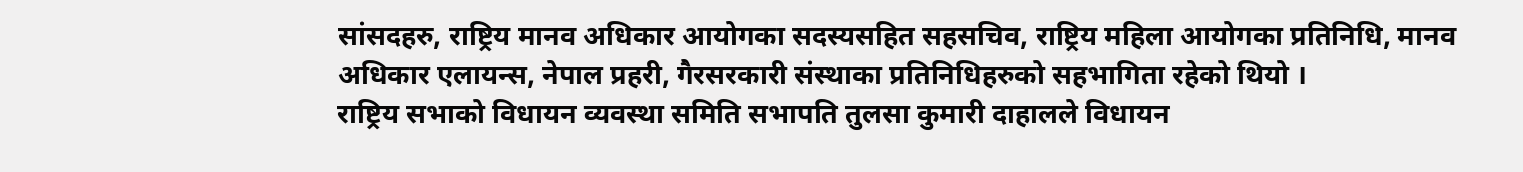सांसदहरु, राष्ट्रिय मानव अधिकार आयोगका सदस्यसहित सहसचिव, राष्ट्रिय महिला आयोगका प्रतिनिधि, मानव अधिकार एलायन्स, नेपाल प्रहरी, गैरसरकारी संस्थाका प्रतिनिधिहरुको सहभागिता रहेको थियो ।
राष्ट्रिय सभाको विधायन व्यवस्था समिति सभापति तुलसा कुमारी दाहालले विधायन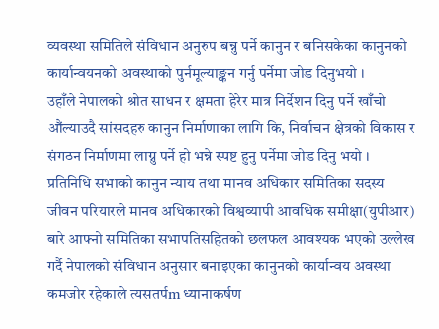व्यवस्था समितिले संविधान अनुरुप बन्नु पर्ने कानुन र बनिसकेका कानुनको कार्यान्वयनको अवस्थाको पुर्नमूल्याङ्कन गर्नु पर्नेमा जोड दिनुभयो ।
उहाँले नेपालको श्रोत साधन र क्षमता हेरेर मात्र निर्देशन दिनु पर्ने खाँचो औंल्याउदै सांसदहरु कानुन निर्माणाका लागि कि, निर्वाचन क्षेत्रको विकास र संगठन निर्माणमा लाग्नु पर्ने हो भन्ने स्पष्ट हुनु पर्नेमा जोड दिनु भयो ।
प्रतिनिधि सभाको कानुन न्याय तथा मानव अधिकार समितिका सदस्य जीवन परियारले मानव अधिकारको विश्वव्यापी आवधिक समीक्षा(युपीआर) बारे आफ्नो समितिका सभापतिसहितको छलफल आवश्यक भएको उल्लेख गर्दै नेपालको संविधान अनुसार बनाइएका कानुनको कार्यान्वय अवस्था कमजोर रहेकाले त्यसतर्पm ध्यानाकर्षण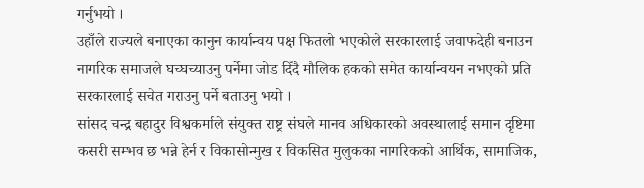गर्नुभयो ।
उहाँले राज्यले बनाएका कानुन कार्यान्वय पक्ष फितलो भएकोले सरकारलाई जवाफदेही बनाउन नागरिक समाजले घच्घच्याउनु पर्नेमा जोड दिँदै मौलिक हकको समेत कार्यान्वयन नभएको प्रति सरकारलाई सचेत गराउनु पर्ने बताउनु भयो ।
सांसद चन्द्र बहादुर विश्वकर्माले संयुक्त राष्ट्र संघले मानव अधिकारको अवस्थालाई समान दृष्टिमा कसरी सम्भव छ भन्ने हेर्न र विकासोन्मुख र विकसित मुलुकका नागरिकको आर्थिक, सामाजिक,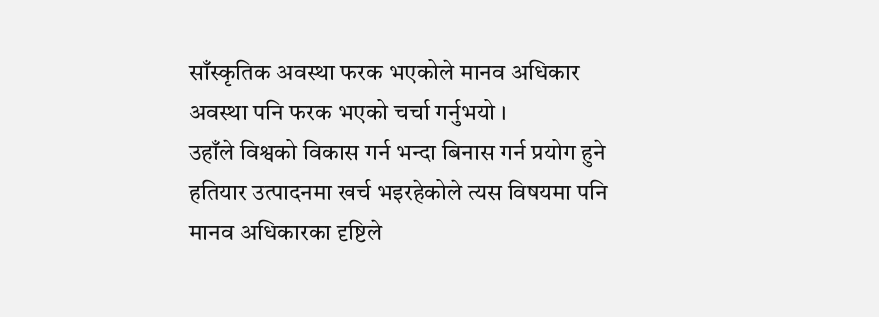साँस्कृतिक अवस्था फरक भएकोले मानव अधिकार अवस्था पनि फरक भएको चर्चा गर्नुभयो ।
उहाँले विश्वको विकास गर्न भन्दा बिनास गर्न प्रयोग हुने हतियार उत्पादनमा खर्च भइरहेकोले त्यस विषयमा पनि मानव अधिकारका दृष्टिले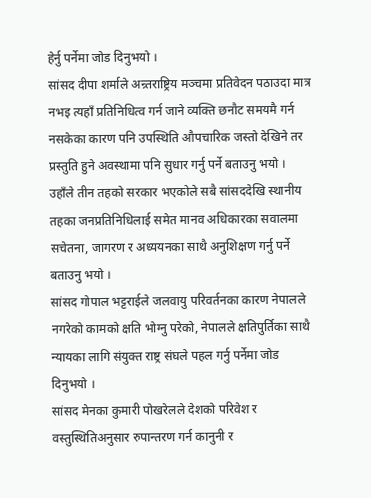हेर्नु पर्नेमा जोड दिनुभयो ।
सांसद दीपा शर्माले अन्र्तराष्ट्रिय मञ्चमा प्रतिवेदन पठाउदा मात्र नभइ त्यहाँ प्रतिनिधित्व गर्न जाने व्यक्ति छनौट समयमै गर्न नसकेका कारण पनि उपस्थिति औपचारिक जस्तो देखिने तर प्रस्तुति हुने अवस्थामा पनि सुधार गर्नु पर्ने बताउनु भयो ।
उहाँले तीन तहको सरकार भएकोले सबै सांसददेखि स्थानीय तहका जनप्रतिनिधिलाई समेत मानव अधिकारका सवालमा सचेतना, जागरण र अध्ययनका साथै अनुशिक्षण गर्नु पर्ने बताउनु भयो ।
सांसद गोपाल भट्टराईले जलवायु परिवर्तनका कारण नेपालले नगरेको कामको क्षति भोग्नु परेको, नेपालले क्षतिपुर्तिका साथै न्यायका लागि संयुक्त राष्ट्र संघले पहल गर्नु पर्नेमा जोड दिनुभयो ।
सांसद मेनका कुमारी पोखरेलले देशको परिवेश र वस्तुस्थितिअनुसार रुपान्तरण गर्न कानुनी र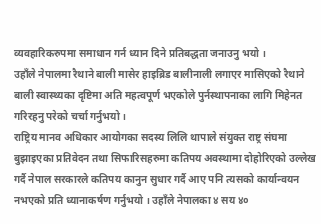व्यवहारिकरुपमा समाधान गर्न ध्यान दिने प्रतिबद्धता जनाउनु भयो ।
उहाँले नेपालमा रैथाने बाली मासेर हाइब्रिड बालीनाली लगाएर मासिएको रैथाने बाली स्वास्थ्यका दृष्टिमा अति महत्वपूर्ण भएकोले पुर्नस्थापनाका लागि मिहेनत गरिरहनु परेको चर्चा गर्नुभयो ।
राष्ट्रिय मानव अधिकार आयोगका सदस्य लिलि थापाले संयुक्त राष्ट्र संघमा बुझाइएका प्रतिवेदन तथा सिफारिसहरुमा कतिपय अवस्थामा दोहोरिएको उल्लेख गर्दै नेपाल सरकारले कतिपय कानुन सुधार गर्दै आए पनि त्यसको कार्यान्वयन नभएको प्रति ध्यानाकर्षण गर्नुभयो । उहाँले नेपालका ४ सय ४०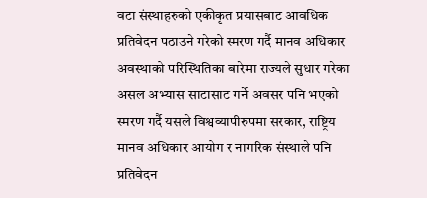वटा संस्थाहरुको एकीकृत प्रयासबाट आवधिक प्रतिवेदन पठाउने गरेको स्मरण गर्दै मानव अधिकार अवस्थाको परिस्थितिका बारेमा राज्यले सुधार गरेका असल अभ्यास साटासाट गर्ने अवसर पनि भएको स्मरण गर्दै यसले विश्वव्यापीरुपमा सरकार, राष्ट्रिय मानव अधिकार आयोग र नागरिक संस्थाले पनि प्रतिवेदन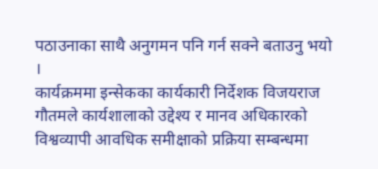पठाउनाका साथै अनुगमन पनि गर्न सक्ने बताउनु भयो ।
कार्यक्रममा इन्सेकका कार्यकारी निर्देशक विजयराज गौतमले कार्यशालाको उद्देश्य र मानव अधिकारको विश्वव्यापी आवधिक समीक्षाको प्रक्रिया सम्बन्धमा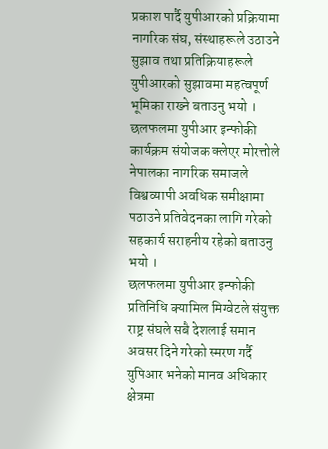प्रकाश पार्दै युपीआरको प्रक्रियामा नागरिक संघ, संस्थाहरूले उठाउने सुझाव तथा प्रतिक्रियाहरूले युपीआरको सुझावमा महत्वपूर्ण भूमिका राख्ने बताउनु भयो ।
छलफलमा युपीआर इन्फोकी कार्यक्रम संयोजक क्लेएर मोरत्तोले नेपालका नागरिक समाजले विश्वव्यापी अवधिक समीक्षामा पठाउने प्रतिवेदनका लागि गरेको सहकार्य सराहनीय रहेको बताउनु भयो ।
छलफलमा युपीआर इन्फोकी प्रतिनिधि क्यामिल मिग्वेटले संयुक्त राष्ट्र संघले सबै देशलाई समान अवसर दिने गरेको स्मरण गर्दै युपिआर भनेको मानव अधिकार क्षेत्रमा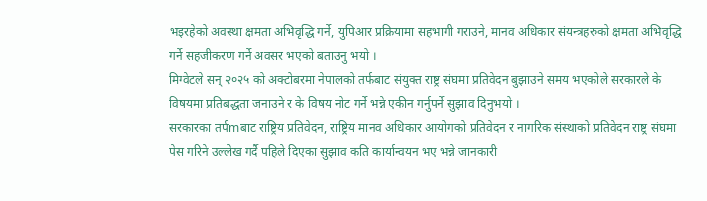भइरहेको अवस्था क्षमता अभिवृद्धि गर्ने, युपिआर प्रक्रियामा सहभागी गराउने, मानव अधिकार संयन्त्रहरुको क्षमता अभिवृद्धि गर्ने सहजीकरण गर्ने अवसर भएको बताउनु भयो ।
मिग्वेटले सन् २०२५ को अक्टोबरमा नेपालको तर्फबाट संयुक्त राष्ट्र संघमा प्रतिवेदन बुझाउने समय भएकोले सरकारले के विषयमा प्रतिबद्धता जनाउने र के विषय नोट गर्ने भन्ने एकीन गर्नुपर्ने सुझाव दिनुभयो ।
सरकारका तर्पmबाट राष्ट्रिय प्रतिवेदन, राष्ट्रिय मानव अधिकार आयोगको प्रतिवेदन र नागरिक संस्थाको प्रतिवेदन राष्ट्र संघमा पेस गरिने उल्लेख गर्दै पहिले दिएका सुझाव कति कार्यान्वयन भए भन्ने जानकारी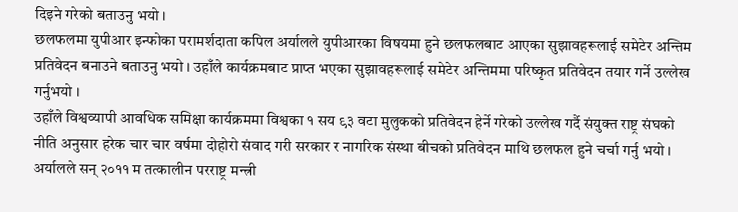दिइने गरेको बताउनु भयो ।
छलफलमा युपीआर इन्फोका परामर्शदाता कपिल अर्यालले युपीआरका विषयमा हुने छलफलबाट आएका सुझावहरूलाई समेटेर अन्तिम प्रतिवेदन बनाउने बताउनु भयो । उहाँले कार्यक्रमबाट प्राप्त भएका सुझावहरूलाई समेटेर अन्तिममा परिष्कृत प्रतिवेदन तयार गर्ने उल्लेख गर्नुभयो ।
उहाँले विश्वव्यापी आवधिक समिक्षा कार्यक्रममा विश्वका १ सय ९३ वटा मुलुकको प्रतिवेदन हेर्ने गरेको उल्लेख गर्दै संयुक्त राष्ट्र संघको नीति अनुसार हरेक चार चार वर्षमा दोहोरो संवाद गरी सरकार र नागरिक संस्था बीचको प्रतिवेदन माथि छलफल हुने चर्चा गर्नु भयो ।
अर्यालले सन् २०११ म तत्कालीन परराष्ट्र मन्त्री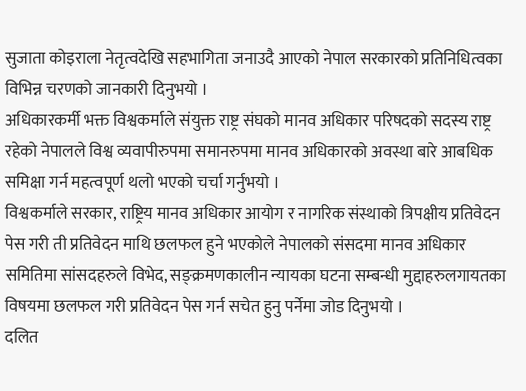सुजाता कोइराला नेतृत्वदेखि सहभागिता जनाउदै आएको नेपाल सरकारको प्रतिनिधित्वका विभिन्न चरणको जानकारी दिनुभयो ।
अधिकारकर्मी भक्त विश्वकर्माले संयुक्त राष्ट्र संघको मानव अधिकार परिषदको सदस्य राष्ट्र रहेको नेपालले विश्व व्यवापीरुपमा समानरुपमा मानव अधिकारको अवस्था बारे आबधिक समिक्षा गर्न महत्वपूर्ण थलो भएको चर्चा गर्नुभयो ।
विश्वकर्माले सरकार, राष्ट्रिय मानव अधिकार आयोग र नागरिक संस्थाको त्रिपक्षीय प्रतिवेदन पेस गरी ती प्रतिवेदन माथि छलफल हुने भएकोले नेपालको संसदमा मानव अधिकार समितिमा सांसदहरुले विभेद, सङ्क्रमणकालीन न्यायका घटना सम्बन्धी मुद्दाहरुलगायतका विषयमा छलफल गरी प्रतिवेदन पेस गर्न सचेत हुनु पर्नेमा जोड दिनुभयो ।
दलित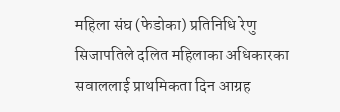महिला संघ (फेडोका) प्रतिनिधि रेणु सिजापतिले दलित महिलाका अधिकारका सवाललाई प्राथमिकता दिन आग्रह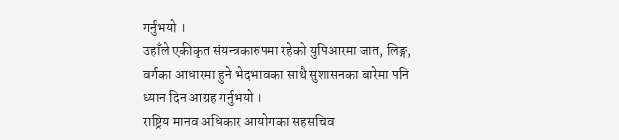गर्नुभयो ।
उहाँले एकीकृत संयन्त्रकारुपमा रहेको युपिआरमा जात, लिङ्ग, वर्गका आधारमा हुने भेदभावका साथै सुशासनका बारेमा पनि ध्यान दिन आग्रह गर्नुभयो ।
राष्ट्रिय मानव अधिकार आयोगका सहसचिव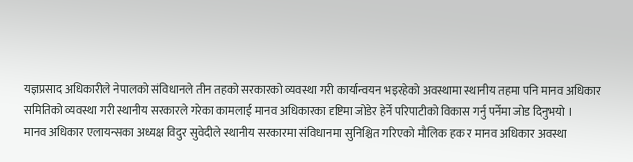यज्ञप्रसाद अधिकारीले नेपालको संविधानले तीन तहको सरकारको व्यवस्था गरी कार्यान्वयन भइरहेको अवस्थामा स्थानीय तहमा पनि मानव अधिकार समितिको व्यवस्था गरी स्थानीय सरकारले गरेका कामलाई मानव अधिकारका दृष्टिमा जोडेर हेर्ने परिपाटीको विकास गर्नु पर्नेमा जोड दिनुभयो ।
मानव अधिकार एलायन्सका अध्यक्ष विदुर सुवेदीले स्थानीय सरकारमा संविधानमा सुनिश्चित गरिएको मौलिक हक र मानव अधिकार अवस्था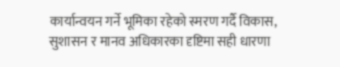कार्यान्वयन गर्ने भूमिका रहेको स्मरण गर्दै विकास, सुशासन र मानव अधिकारका दृष्टिमा सही धारणा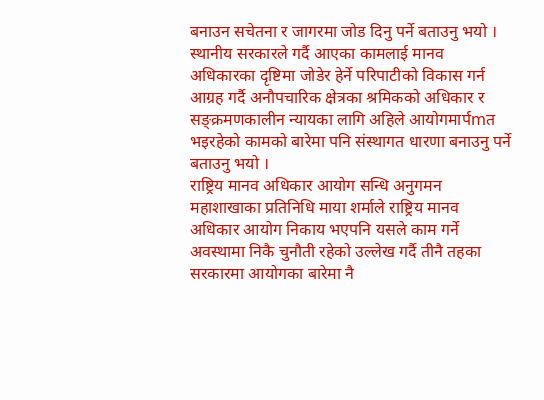बनाउन सचेतना र जागरमा जोड दिनु पर्ने बताउनु भयो ।
स्थानीय सरकारले गर्दै आएका कामलाई मानव अधिकारका दृष्टिमा जोडेर हेर्ने परिपाटीको विकास गर्न आग्रह गर्दै अनौपचारिक क्षेत्रका श्रमिकको अधिकार र सङ्क्रमणकालीन न्यायका लागि अहिले आयोगमार्पmत भइरहेको कामको बारेमा पनि संस्थागत धारणा बनाउनु पर्ने बताउनु भयो ।
राष्ट्रिय मानव अधिकार आयोग सन्धि अनुगमन महाशाखाका प्रतिनिधि माया शर्माले राष्ट्रिय मानव अधिकार आयोग निकाय भएपनि यसले काम गर्ने अवस्थामा निकै चुनौती रहेको उल्लेख गर्दै तीनै तहका सरकारमा आयोगका बारेमा नै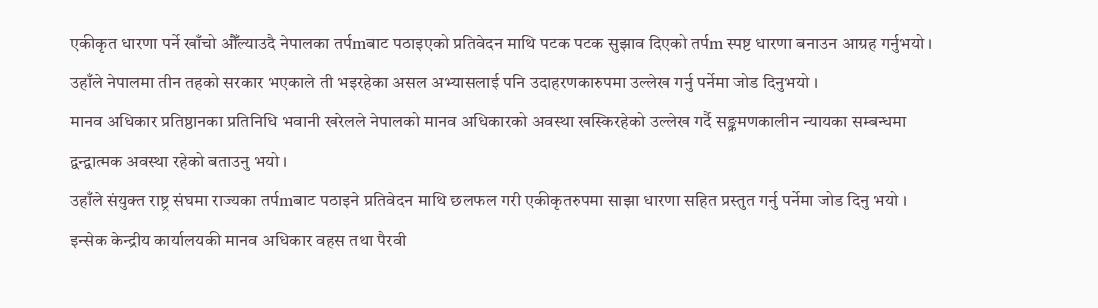एकीकृत धारणा पर्ने खाँचो औँल्याउदै नेपालका तर्पmबाट पठाइएको प्रतिवेदन माथि पटक पटक सुझाव दिएको तर्पm स्पष्ट धारणा बनाउन आग्रह गर्नुभयो ।
उहाँले नेपालमा तीन तहको सरकार भएकाले ती भइरहेका असल अभ्यासलाई पनि उदाहरणकारुपमा उल्लेख गर्नु पर्नेमा जोड दिनुभयो ।
मानव अधिकार प्रतिष्ठानका प्रतिनिधि भवानी खरेलले नेपालको मानव अधिकारको अवस्था खस्किरहेको उल्लेख गर्दै सङ्क्रमणकालीन न्यायका सम्बन्धमा द्वन्द्वात्मक अवस्था रहेको बताउनु भयो ।
उहाँले संयुक्त राष्ट्र संघमा राज्यका तर्पmबाट पठाइने प्रतिवेदन माथि छलफल गरी एकीकृतरुपमा साझा धारणा सहित प्रस्तुत गर्नु पर्नेमा जोड दिनु भयो ।
इन्सेक केन्द्रीय कार्यालयकी मानव अधिकार वहस तथा पैरवी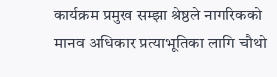कार्यक्रम प्रमुख सम्झा श्रेष्ठले नागरिकको मानव अधिकार प्रत्याभूतिका लागि चौथो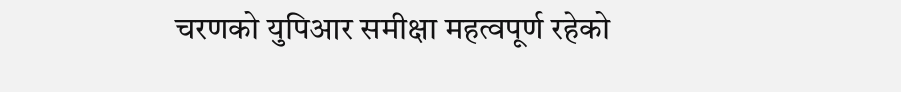चरणको युपिआर समीक्षा महत्वपूर्ण रहेको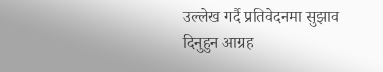उल्लेख गर्दै प्रतिवेदनमा सुझाव दिनुहुन आग्रह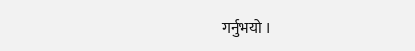गर्नुभयो ।